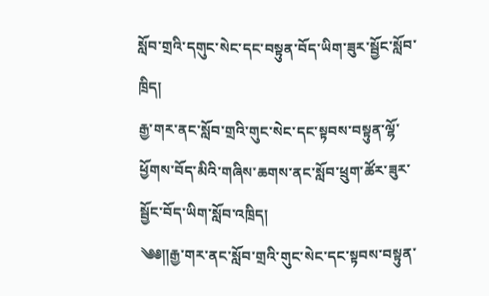སློབ་གྲའི་དགུང་སེང་དང་བསྟུན་བོད་ཡིག་ཟུར་སྦྱོང་སློབ་ཁྲིད།
རྒྱ་གར་ནང་སློབ་གྲའི་གུང་སེང་དང་སྟབས་བསྟུན་ལྷོ་ཕྱོགས་བོད་མིའི་གཞིས་ཆགས་ནང་སློབ་ཕྲུག་ཚོར་ཟུར་སྦྱོང་བོད་ཡིག་སློབ་འཁྲིད།
༄༅༎རྒྱ་གར་ནང་སློབ་གྲའི་གུང་སེང་དང་སྟབས་བསྟུན་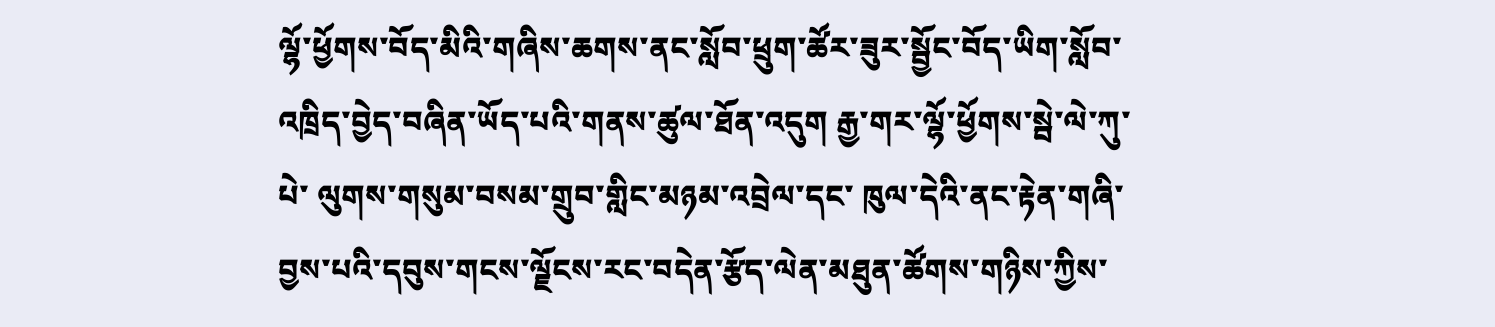ལྷོ་ཕྱོགས་བོད་མིའི་གཞིས་ཆགས་ནང་སློབ་ཕྲུག་ཚོར་ཟུར་སྦྱོང་བོད་ཡིག་སློབ་འཁྲིད་བྱེད་བཞིན་ཡོད་པའི་གནས་ཚུལ་ཐོན་འདུག རྒྱ་གར་ལྷོ་ཕྱོགས་སྦེ་ལེ་ཀུ་པེ་ ལུགས་གསུམ་བསམ་གྲུབ་གླིང་མཉམ་འབྲེལ་དང་ ཁུལ་དེའི་ནང་རྟེན་གཞི་བྱས་པའི་དབུས་གངས་ལྗོངས་རང་བདེན་རྩོད་ལེན་མཐུན་ཚོགས་གཉིས་ཀྱིས་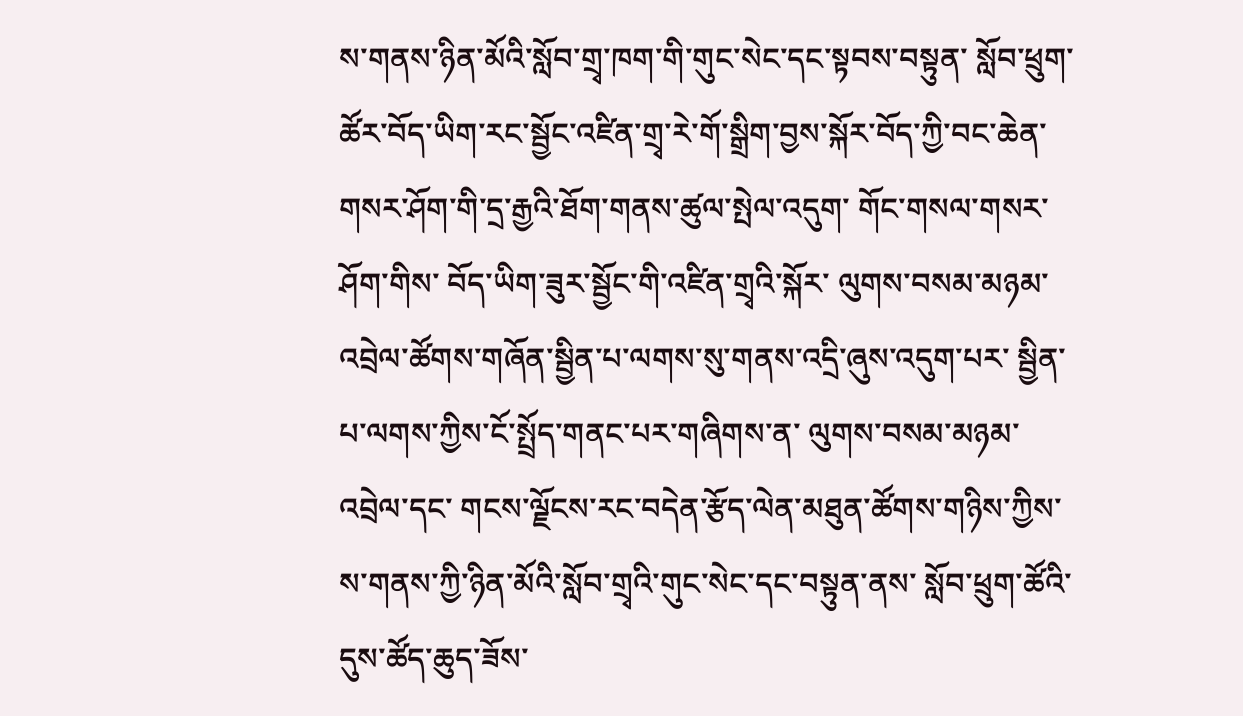ས་གནས་ཉིན་མོའི་སློབ་གྲྭ་ཁག་གི་གུང་སེང་དང་སྟབས་བསྟུན་ སློབ་ཕྲུག་ཚོར་བོད་ཡིག་རང་སྦྱོང་འཛིན་གྲྭ་རེ་གོ་སྒྲིག་བྱས་སྐོར་བོད་ཀྱི་བང་ཆེན་གསར་ཤོག་གི་དྲ་རྒྱའི་ཐོག་གནས་ཚུལ་སྤེལ་འདུག་ གོང་གསལ་གསར་ཤོག་གིས་ བོད་ཡིག་ཟུར་སྦྱོང་གི་འཛིན་གྲྭའི་སྐོར་ ལུགས་བསམ་མཉམ་འབྲེལ་ཚོགས་གཞོན་སྦྱིན་པ་ལགས་སུ་གནས་འདྲི་ཞུས་འདུག་པར་ སྦྱིན་པ་ལགས་ཀྱིས་ངོ་སྤྲོད་གནང་པར་གཞིགས་ན་ ལུགས་བསམ་མཉམ་འབྲེལ་དང་ གངས་ལྗོངས་རང་བདེན་རྩོད་ལེན་མཐུན་ཚོགས་གཉིས་ཀྱིས་ ས་གནས་ཀྱི་ཉིན་མོའི་སློབ་གྲྭའི་གུང་སེང་དང་བསྟུན་ནས་ སློབ་ཕྲུག་ཚོའི་དུས་ཚོད་ཆུད་ཟོས་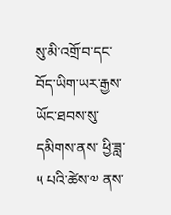སུ་མི་འགྲོ་བ་དང་ བོད་ཡིག་ཡར་རྒྱས་ཡོང་ཐབས་སུ་དམིགས་ནས་ ཕྱི་ཟླ་༥ པའི་ཚེས་༧ ནས་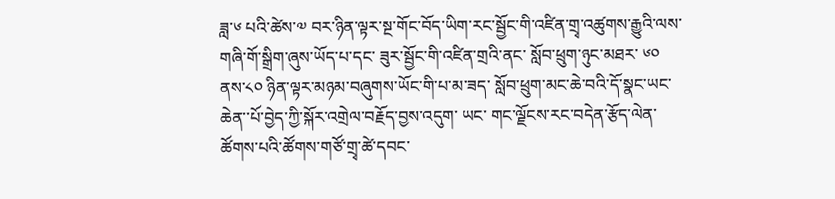ཟླ་༦ པའི་ཚེས་༧ བར་ཉིན་ལྟར་སྔ་གོང་བོད་ཡིག་རང་སྦྱོང་གི་འཛིན་གྲྭ་འཚུགས་རྒྱུའི་ལས་གཞི་གོ་སྒྲིག་ཞུས་ཡོད་པ་དང་ ཟུར་སྦྱོང་གི་འཛིན་གྲའི་ནང་ སློབ་ཕྲུག་ཉུང་མཐར་ ༦༠ ནས་༨༠ ཉིན་ལྟར་མཉམ་བཞུགས་ཡོང་གི་པ་མ་ཟད་ སློབ་ཕྲུག་མང་ཆེ་བའི་དོ་སྣང་ཡང་ཆེན་་པོ་བྱེད་ཀྱི་སྐོར་འགྲེལ་བརྗོད་བྱས་འདུག་ ཡང་ གང་ལྗོངས་རང་བདེན་རྩོད་ལེན་ཚོགས་པའི་ཚོགས་གཙོ་གྲྭ་ཚེ་དབང་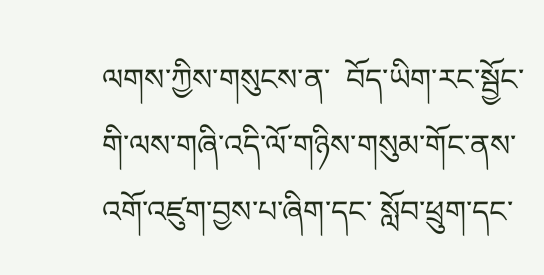ལགས་ཀྱིས་གསུངས་ན་  བོད་ཡིག་རང་སྦྱོང་གི་ལས་གཞི་འདི་ལོ་གཉིས་གསུམ་གོང་ནས་འགོ་འཛུག་བྱས་པ་ཞིག་དང་ སློབ་ཕྲུག་དང་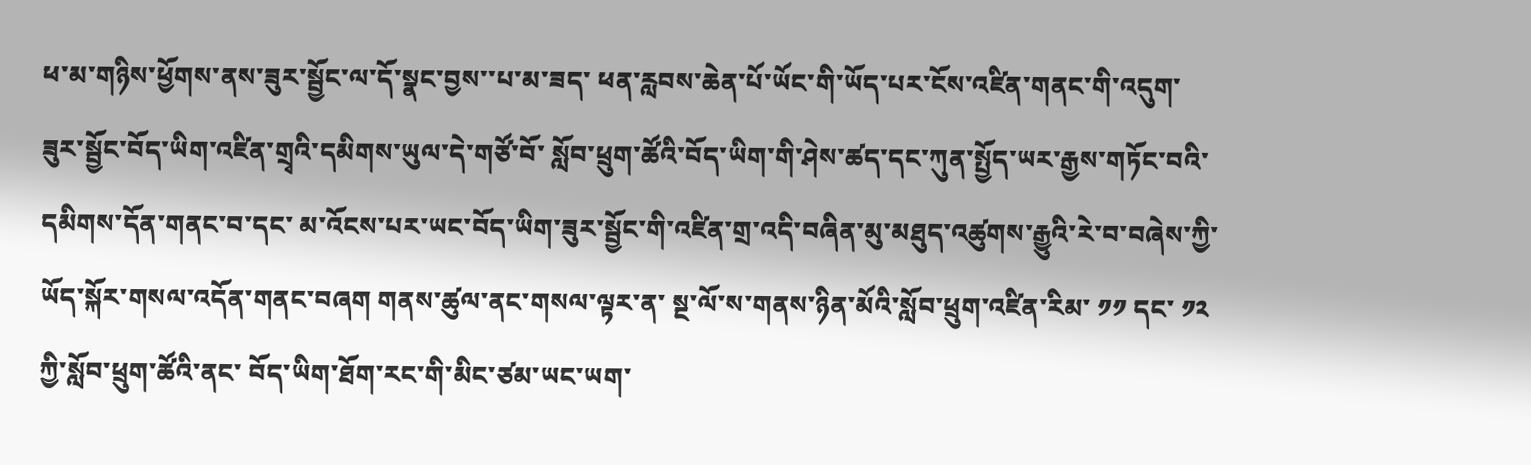ཕ་མ་གཉིས་ཕྱོགས་ནས་ཟུར་སྦྱོང་ལ་དོ་སྣང་བྱས་་པ་མ་ཟད་ ཕན་རླབས་ཆེན་པོ་ཡོང་གི་ཡོད་པར་ངོས་འཛིན་གནང་གི་འདུག་ ཟུར་སྦྱོང་བོད་ཡིག་འཛིན་གྲྭའི་དམིགས་ཡུལ་དེ་གཙོ་བོ་ སློབ་ཕྲུག་ཚོའི་བོད་ཡིག་གི་ཤེས་ཚད་དང་ཀུན་སྤྱོད་ཡར་རྒྱས་གཏོང་བའི་དམིགས་དོན་གནང་བ་དང་ མ་འོངས་པར་ཡང་བོད་ཡིག་ཟུར་སྦྱོང་གི་འཛིན་གྲ་འདི་བཞིན་མུ་མཐུད་འཚུགས་རྒྱུའི་རེ་བ་བཞེས་ཀྱི་ཡོད་སྐོར་གསལ་འདོན་གནང་བཞག གནས་ཚུལ་ནང་གསལ་ལྟར་ན་ སྔ་ལོ་ས་གནས་ཉིན་མོའི་སློབ་ཕྲུག་འཛིན་རིམ་ ༡༡ དང་ ༡༢ ཀྱི་སློབ་ཕྲུག་ཚོའི་ནང་ བོད་ཡིག་ཐོག་རང་གི་མིང་ཙམ་ཡང་ཡག་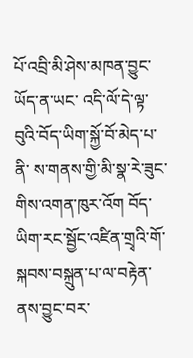པོ་འབྲི་མི་ཤེས་མཁན་བྱུང་ཡོད་ན་ཡང་ འདི་ལོ་དེ་ལྟ་བུའི་བོད་ཡིག་སྐྱོ་བོ་མེད་པ་ནི་ ས་གནས་གྱི་མི་སྣ་རེ་ཟུང་གིས་འགན་ཁུར་འོག བོད་ཡིག་རང་སྦྱོང་འཛིན་གྲྭའི་གོ་སྐབས་བསྐྲུན་པ་ལ་བརྟེན་ནས་བྱུང་བར་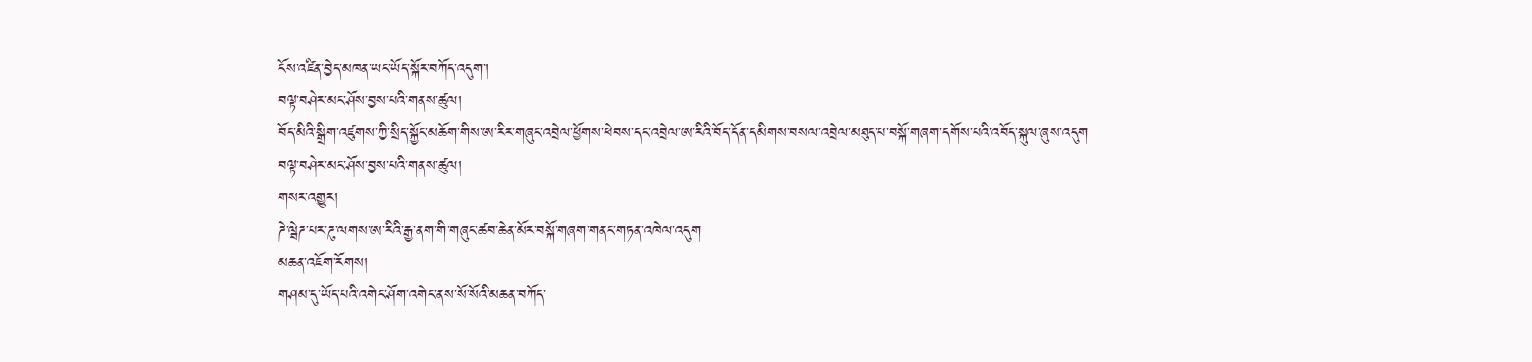ངོས་འཛིན་བྱེད་མཁན་ཡང་ཡོད་སྐོར་བཀོད་འདུག་།
བལྟ་བཤེར་མང་ཤོས་བྱས་པའི་གནས་ཚུལ།
བོད་མིའི་སྒྲིག་འཛུགས་ཀྱི་སྲིད་སྐྱོང་མཆོག་གིས་ཨ་རིར་གཞུང་འབྲེལ་ཕྱོགས་ཕེབས་དང་འབྲེལ་ཨ་རིའི་བོད་དོན་དམིགས་བསལ་འབྲེལ་མཐུད་པ་བསྐོ་གཞག་དགོས་པའི་འབོད་སྐུལ་ཞུས་འདུག
བལྟ་བཤེར་མང་ཤོས་བྱས་པའི་གནས་ཚུལ།
གསར་འགྱུར།
ཌེ་ལྦེཌ་པར་ཌུ་ལགས་ཨ་རིའི་རྒྱ་ནག་གི་གཞུང་ཚབ་ཆེན་མོར་བསྐོ་གཞག་གནང་གཏན་འཁེལ་འདུག
མཆན་འཇོག་རོགས།
གཤམ་དུ་ཡོད་པའི་འགེང་ཤོག་འགེང་ནས་སོ་སོའི་མཆན་བཀོད་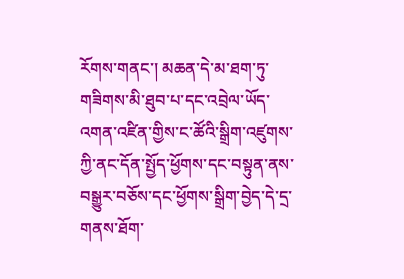རོགས་གནང་། མཆན་དེ་མ་ཐག་ཏུ་གཟིགས་མི་ཐུབ་པ་དང་འབྲེལ་ཡོད་འགན་འཛིན་གྱིས་ང་ཚོའི་སྒྲིག་འཛུགས་ཀྱི་ནང་དོན་སྤྱོད་ཕྱོགས་དང་བསྟུན་ནས་བསྒྱུར་བཅོས་དང་ཕྱོགས་སྒྲིག་བྱེད་དེ་དྲ་གནས་ཐོག་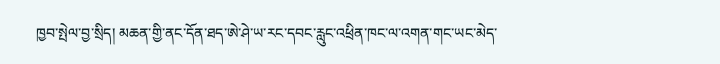ཁྱབ་སྤེལ་བྱ་སྲིད། མཆན་གྱི་ནང་དོན་ཐད་ཨེ་ཤེ་ཡ་རང་དབང་རླུང་འཕྲིན་ཁང་ལ་འགན་གང་ཡང་མེད་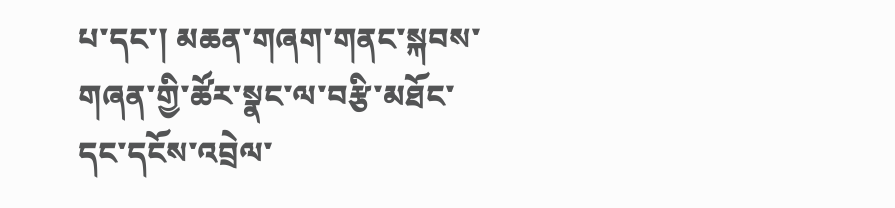པ་དང་། མཆན་གཞག་གནང་སྐབས་གཞན་གྱི་ཚོར་སྣང་ལ་བརྩི་མཐོང་དང་དངོས་འབྲེལ་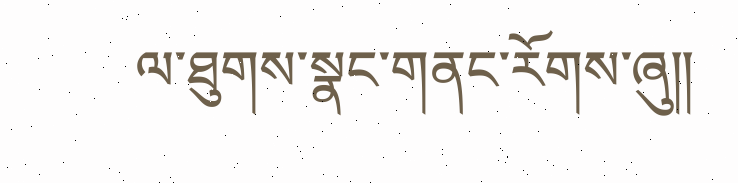ལ་ཐུགས་སྣང་གནང་རོགས་ཞུ༎